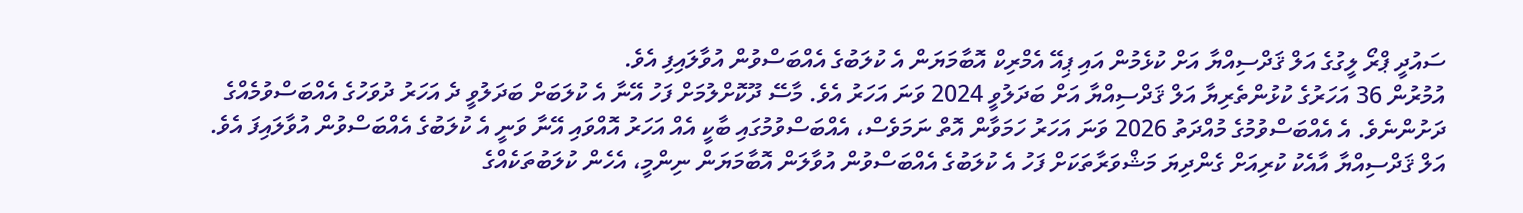ސައުދީ ޕްރޯ ލީގުގެ އަލް ޤަދްސިއްޔާ އަށް ކުޅެމުން އައި ޕިއޭ އެމްރިކް އޮބާމަޔަން އެ ކުލަބުގެ އެއްބަސްވުން އުވާލައިފި އެވެ.
އުމުރުން 36 އަހަރުގެ ކުޅުންތެރިޔާ އަލް ޤަދްސިއްޔާ އަށް ބަދަލުވީ 2024 ވަނަ އަހަރު އެވެ. މާސޭ ދޫކޮށްލުމަށް ފަހު އޭނާ އެ ކުލަބަށް ބަދަލުވީ ދެ އަހަރު ދުވަހުގެ އެއްބަސްވުމެއްގެ ދަށުންނެވެ. އެ އެއްބަސްވުމުގެ މުއްދަތު 2026 ވަނަ އަހަރު ހަމަވާން އޮތް ނަމަވެސް، އެއްބަސްވުމުގައި ބާކީ އެއް އަހަރު އޮއްވައި އޭނާ ވަނީ އެ ކުލަބުގެ އެއްބަސްވުން އުވާލައިފަ އެވެ.
އަލް ޤަދްސިއްޔާ އާއެކު ކުރިއަށް ގެންދިޔަ މަޝްވަރާތަކަށް ފަހު އެ ކުލަބުގެ އެއްބަސްވުން އުވާލަން އޮބާމަޔަން ނިންމީ، އެހެން ކުލަބުތަކެއްގެ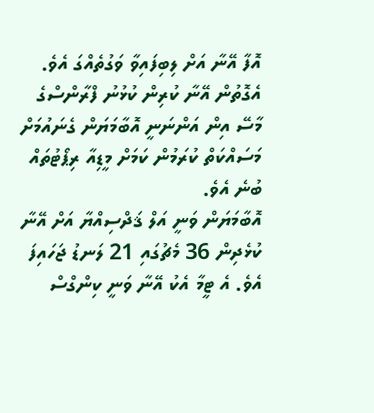އޮފާ އޭނާ އަށް ލިބިފައިވާ ވަގުތެއްގަ އެވެ. އެގޮތުން އޭނާ ކުރިން ކުޅުނު ފްރާންސްގެ މާސޭ އިން އަންނަނީ އޮބާމަޔަން ގެނައުމަށް މަސައްކަތް ކުރަމުން ކަމަށް މީޑިއާ ރިޕޯޓުތައް ބުނެ އެވެ.
އޮބާމަޔަން ވަނީ އަލް ޤަދްސިއްޔާ އަށް އޭނާ ކުޅެދިން 36 މެޗުގައި 21 ލަނޑު ޖަހައިފަ އެވެ. އެ ޓީމާ އެކު އޭނާ ވަނީ ކިންގްސް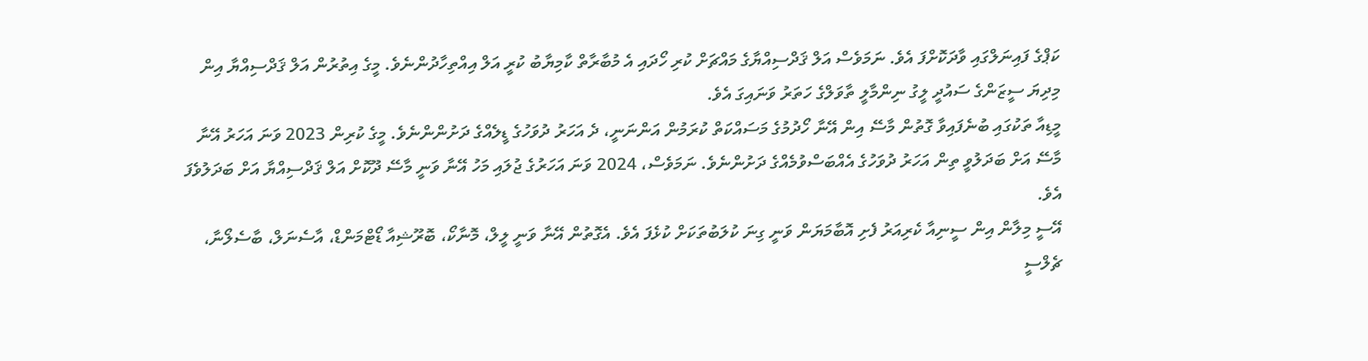ކަޕްގެ ފައިނަލްގައި ވާދަކޮށްފަ އެވެ. ނަމަވެސް އަލް ޤަދްސިއްޔާގެ މައްޗަށް ކުރި ހޯދައި އެ މުބާރާތް ކާމިޔާބު ކުރީ އަލް އިއްތިހާދުންނެވެ. މީގެ އިތުރުން އަލް ޤަދްސިއްޔާ އިން މިދިޔަ ސީޒަންގެ ސައުދީ ލީގު ނިންމާލީ ތާވަލްގެ ހަތަރު ވަނައިގަ އެވެ.
މީޑިއާ ތަކުގައި ބުނެފައިވާ ގޮތުން މާސޭ އިން އޭނާ ހޯދުމުގެ މަސައްކަތް ކުރަމުން އަންނަނީ، ދެ އަހަރު ދުވަހުގެ ޑީލެއްގެ ދަށުންންނެވެ. މީގެ ކުރިން 2023 ވަނަ އަހަރު އޭނާ މާސޭ އަށް ބަދަލުވީ ތިން އަހަރު ދުވަހުގެ އެއްބަސްވުމެއްގެ ދަށުންނެވެ. ނަމަވެސް، 2024 ވަނަ އަހަރުގެ ޖުލައި މަހު އޭނާ ވަނީ މާސޭ ދޫކޮށް އަލް ޤަދްސިއްޔާ އަށް ބަދަލުވެފަ އެވެ.
އޭސީ މިލާން އިން ސީނިއާ ކެރިއަރު ފެށި އޮބާމަޔަން ވަނީ ގިނަ ކުލަބުތަކަށް ކުޅެފަ އެވެ. އެގޮތުން އޭނާ ވަނީ ލީލް، މޮނާކޯ، ބޮރޫޝިއާ ޑޯޓްމަންޑް، އާސެނަލް، ބާސެލޯނާ، ޗެލްސީ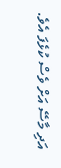އަދި މާސޭ އަށް ވެސް ކުޅެފަ އެވެ.